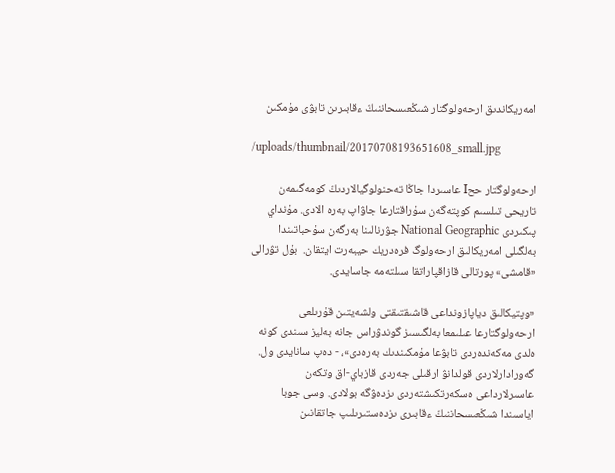امەريكاندىق ارحەولوگتار شىڭعىسحاننىڭ ءقابىرىن تابۋى مۇمكىن

/uploads/thumbnail/20170708193651608_small.jpg

ارحەولوگتار ححI عاسىردا جاڭا تەحنولوگيالاردىڭ كومەگىمەن تاريحى تىلسىم كوپتەگەن سۇراقتارعا جاۋاپ بەرە الادى. مۇنداي پىكىردى National Geographic جۋرنالىنا بەرگەن سۇحباتىندا بەلگىلى امەريكالىق ارحەولوگ فرەدريك حيبەرت ايتقان.  بۇل تۋرالى «قامشى» پورتالى قازاقپاراتقا سىلتەمە جاسايدى.

«وپتيكالىق دياپازونداعى قاشىقتىقتى ولشەيتىن قۇرىلعى ارحەولوگتارعا عىلىمعا بەلگىسىز گوندۋراس جانە بەليز سىندى كونە ەلدى مەكەندەردى تابۋعا مۇمكىندىك بەرەدى»، - دەپ سانايدى ول. گەورادارلاردى قولدانۋ ارقىلى جەردى قازباي-اق وتكەن عاسىرلارداعى ەسكەرتكىشتەردى ىزدەۋگە بولادى. وسى جوبا اياسىندا شىڭعىسحاننىڭ ءقابىرى ىزدەستىرىلىپ جاتقانىن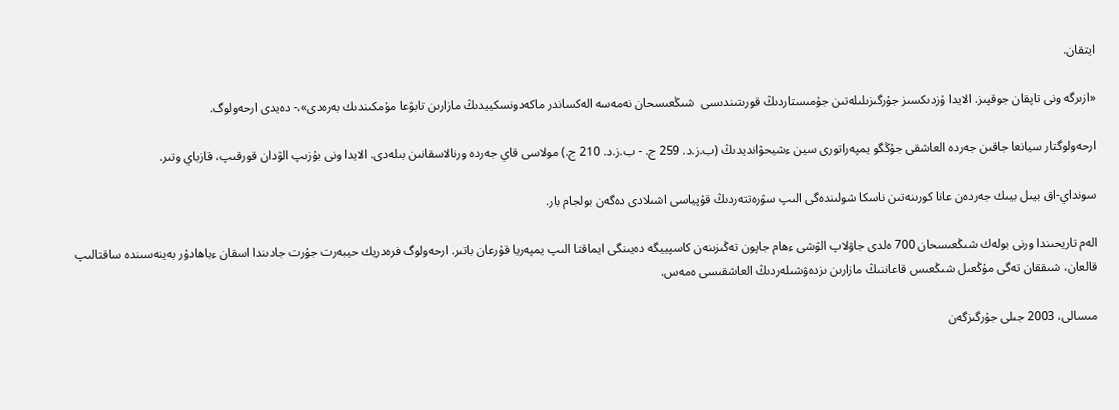ايتقان.

«ازىرگە ونى تاپقان جوقپىز. الايدا ۇزدىكسىز جۇرگىزىلىلەتىن جۇمىستاردىڭ قورىتىندىسى  شىڭعىسحان نەمەسە الەكساندر ماكەدونسكييدىڭ مازارىن تابۋعا مۇمكىندىك بەرەدى»،- دەيدى ارحەولوگ.

ارحەولوگتار سيانعا جاقىن جەردە العاشقى جۇڭگو يمپەراتورى سين ءشيحۋانديدىڭ (ب.ز.د. 259 ج. - ب.ز.د. 210 ج.) مولاسى قاي جەردە ورنالاسقانىن بىلەدى. الايدا ونى بۇزىپ الۋدان قورقىپ، قازباي وتىر.

سونداي-اق بيىل بيىك جەردەن عانا كورىنەتىن ناسكا شولىندەگى الىپ سۋرەتتەردىڭ قۇپياسى اشىلادى دەگەن بولجام بار.

الەم تاريحىندا ورنى بولەك شىڭعىسحان 700 ەلدى جاۋلاپ الۋشى ءھام جاپون تەڭىزىنەن كاسپييگە دەيىنگى ايماقتا الىپ يمپەريا قۇرعان باتىر. ارحەولوگ فرەدريك حيبەرت جۇرت جادىندا اسقان ءباھادۇر بەينەسىندە ساقتالىپ قالعان، شىققان تەگى مۇڭعىل شىڭعىس قاعاننىڭ مازارىن ىزدەۋشىلەردىڭ العاشقىسى ەمەس.

مىسالى، 2003 جىلى جۇرگىزگەن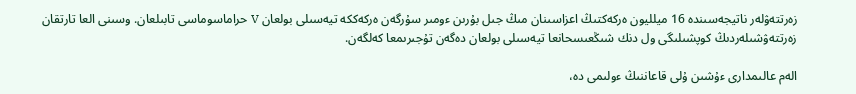زەرتتەۋلەر ناتيجەسىندە 16 ميلليون ەركەكتىڭ اعزاسىنان مىڭ جىل بۇرىن ءومىر سۇرگەن ەركەككە تيەسىلى بولعان V حراماسوماسى تابىلعان. وسىنى العا تارتقان زەرتتەۋشىلەردىڭ كوپشىلىگى ول دنك شىڭعىسحانعا تيەسىلى بولعان دەگەن تۇجىرىمعا كەلگەن.

الەم عالىمدارى ءۇشىن ۇلى قاعاننىڭ ءولىمى دە،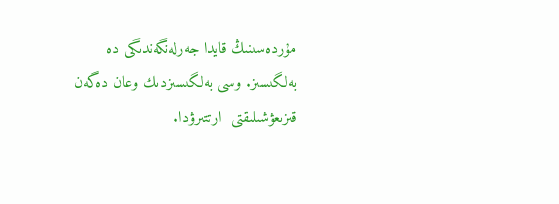مۇردەسىنىڭ قايدا جەرلەنگەندىگى دە بەلگىسىز. وسى بەلگىسىزدىك وعان دەگەن قىزىعۋشىلىقتى  ارتتىرۋدا.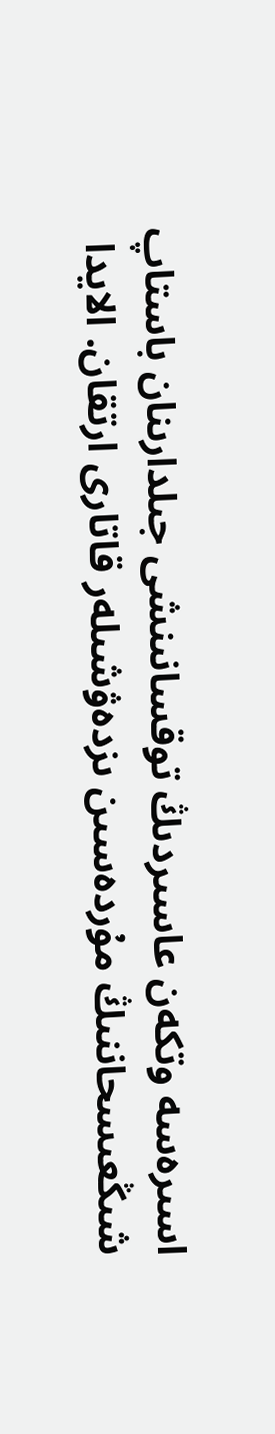اسىرەسە وتكەن عاسىردىڭ توقسانىنشى جىلدارىنان باستاپ شىڭعىسحاننىڭ مۇردەسىن ىزدەۋشىلەر قاتارى ارتقان. الايدا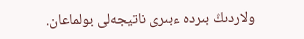ولاردىڭ بىردە ءبىرى ناتيجەلى بولماعان.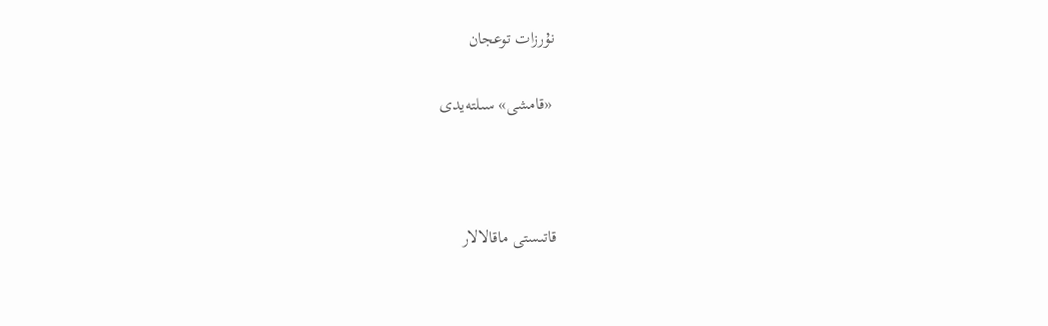نۇرزات توعجان

 «قامشى» سىلتەيدى



قاتىستى ماقالالار